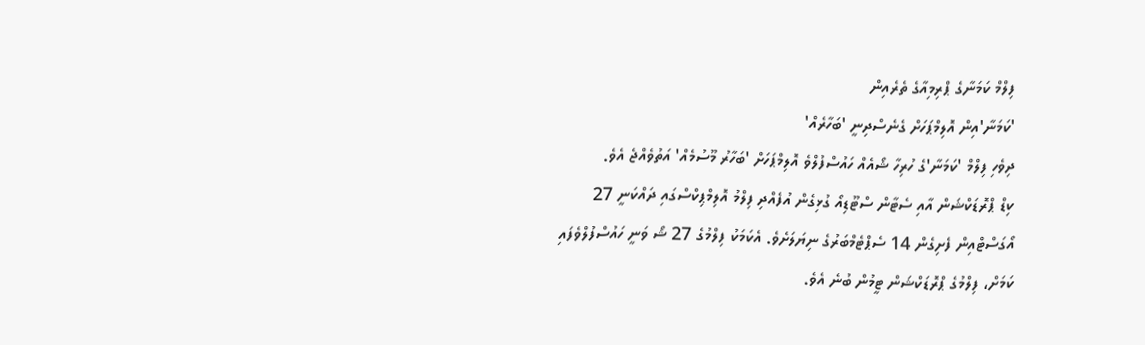ފިލްމް ކަމަނާގެ ޕްރިމިއާގެ ތެރެއިން
'ކަމަނާ'އިން އޮލިމްޕަހަށް ގެނެސްދިނީ 'ބަހާރެއް'
ދިވެހި ފިލްމް 'ކަމަނާ'ގެ ހުރިހާ ޝޯއެއް ހައުސްފުލްވެ އޮލިމްޕަހަށް 'ބަހާރު މޫސުމެއް' އަތުވެއްޖެ އެވެ.
ކިޑް ޕްރޮޑަކްޝަން އާއި ސެޓާން ސްޓޫޑިއޯ ގުޅިގެން އުފެއްދި ފިލްމު އޮލިމްޕިކްސްގައި ދައްކަނީ 27 އޯގަސްޓްއިން ފެށިގެން 14 ސެޕްޓެމްބަރުގެ ނިޔަލަށެވެ. އެކަމަކު ފިލްމުގެ 27 ޝޯ ވަނީ ހައުސްފުލްވެފައި ކަމަށް، ފިލްމުގެ ޕްރޮޑަކްޝަން ޓީމުން ބުނެ އެވެ.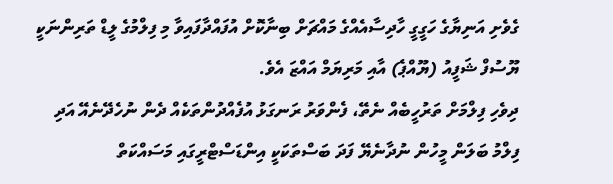ގެވެށި އަނިޔާގެ ހަގީގީ ހާދިސާއެއްގެ މައްޗަށް ބިނާކޮށް އުފައްދާފައިވާ މި ފިލްމުގެ ލީޑް ތަރިންނަކީ ޔޫސުފް ޝަފީއު (ޔޫއްޕެ) އާއި މަރިޔަމް އައްޒަ އެވެ.
ދިވެހި ފިލްމަށް ތަރުހީބެއް ނެތޭ، ފެންވަރު ރަނގަޅު އުފެއްދުންތަކެއް ދެން ނުހެދޭނެއޭ އަދި ފިލްމު ބަލަން މީހުން ނުދާނެޔޭ ފަދަ ބަސްތަކަކީ އިންޑަސްޓްރީގައި މަސައްކަތް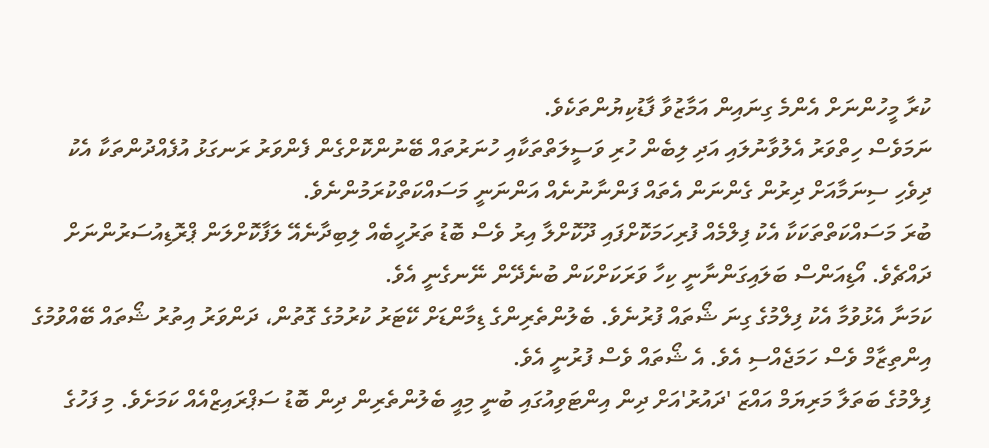ކުރާ މީހުންނަށް އެންމެ ގިނައިން އަމާޒުވާ ފާޑުކިޔުންތަކެވެ.
ނަމަވެސް ހިތްވަރު އެލުވާނުލައި އަދި ލިބެން ހުރި ވަސީލަތްތަކާއި ހުނަރުތައް ބޭނުންކޮށްގެން ފެންވަރު ރަނގަޅު އުފެއްދުންތަކާ އެކު ދިވެހި ސިނަމާއަށް ދިރުން ގެންނަން އެތައް ފަންނާނުނެއް އަންނަނީ މަސައްކަތްކުރަމުންނެވެ.
ބުރަ މަސައްކަތްތަކަކާ އެކު ފިލްމެއް ފުރިހަމަކޮށްފައި ދޫކޮށްލާ އިރު ވެސް ބޮޑު ތަރުހީބެއް ލިބިދާނެއޭ ލަފާކޮށްލަން ޕްރޮޑިއުސަރުންނަށް ދައްޗެވެ. އޯޑިއަންސް ބަލައިގަންނާނީ ކިހާ ވަރަކަށްކަން ބުނެދޭން ނޭނގެނީ އެވެ.
ކަމަނާ އެޅުވުމާ އެކު ފިލްމުގެ ގިނަ ޝޯތައް ފުރުނެވެ. ބެލުންތެރިންގެ ޑިމާންޑަށް ކޭޓަރު ކުރުމުގެ ގޮތުން، ދަންވަރު އިތުރު ޝޯތައް ބޭއްވުމުގެ އިންތިޒާމް ވެސް ހަމަޖެއްސި އެވެ. އެ ޝޯތައް ވެސް ފުރުނީ އެވެ.
ފިލްމުގެ ބަތަލާ މަރިޔަމް އައްޒަ 'ދައުރު'އަށް ދިން އިންޓަވިއުގައި ބުނީ މިއީ ބެލުންތެރިން ދިން ބޮޑު ސަޕްރައިޒްއެއް ކަމަށެވެ. މި ފަހުގެ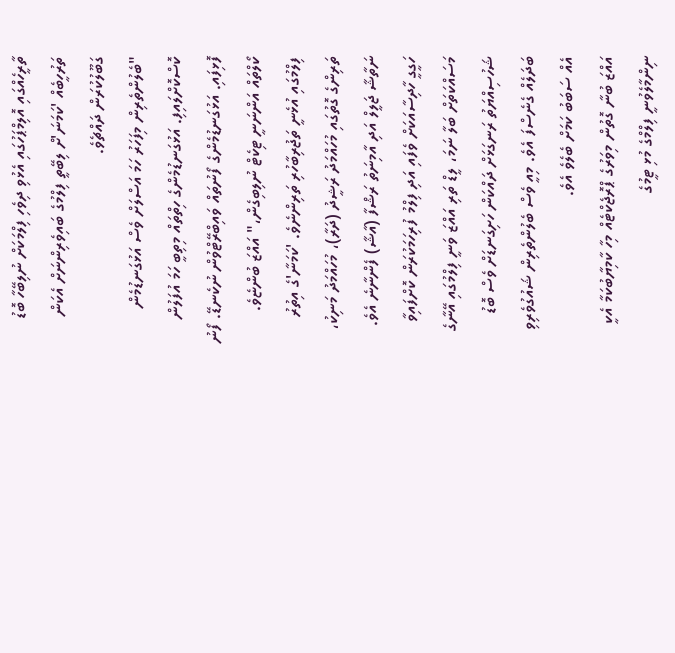ތާރީހެއްގައި އޮލިމްޕަހުގައި އެޅުވި ދިވެހި ފިލްމަކަށް ނުލިބޭހާ ބޮޑު ތަރުހީބެއް 'ކަމަނަ'ށް ލިބޭތީ ފިލްމުގެ ބައިވެރިންނަށް އެކަން ގަބޫލުކުރަން ދައްޗެވެ.
"ބެލުންތެރިން މިފަހަރު ހަމަ އަސްލަށް ވެސް އަޅުގަނޑުމެން ކޮސްކޮށްލައިފި. އަޅުގަނޑުމެންގެ ހިތްތައް މިތިބީ ހަމަ އުފަލުން ފޮޅިފައި. އަޅުގަނޑުމެންގެ ފޯނުތައް ވައިބްރޭޓްވުން ނުކެނޑޭ. ފޯނު ކޯލްތައް އަންނަނީ ޓިކެޓް ނުލިބިގެން،" އައްޒަ ބުންޏެވެ.
ފިލްމުގައި އުޅެނީ ތަޖުރިބާހުރި ތަރިންނެވެ. 'ކަމަނާ'ގެ އިތުރު ތަރިންގެ ގޮތުގައި މުހައްމަދު ރަޝީދު (ދަރާ)، މުހައްމަދު މަނިކު، ނަތާޝާ ޖަލީލް އަދި އާމިނަތު ރަޝްފާ (އާޝާ) ފެންނާނެ އެވެ.
ހަގީގީ ހާދިސާއަކަށް ވެފައި އަދި ފިލްމު ފުރިހަމަކުރަން ކޮށްފައިވާ މަސައްކަތަށް ބަލާ ނަމަ، ލީޑް ތަރި އައްޒަ ވަނީ ފިލްމުގައި އޭނާގެ ޝަހުސިއްޔަތު ރަނގަޅަށް ދައްކަން ހަށިގަނޑަށް ވެސް ބޮޑު ބަދަލެއް ގެނެސްފަ އެވެ. މިއީ ވެސް ބެލުންތެރިން ޝައުގުވެރިވި އެއް ސަބަބު ކަމަށް ބެލެވެ އެވެ.
އައްޒަ ބުނާ ގޮތުން މިވަރުގެ ޕްރޮޖެކްޓެއް މިހާ ކާމިޔާބުކަމާ އެކީ ނިންމާލެވުނީ ފިލްމްގެ މުޅި ޓީމުގެ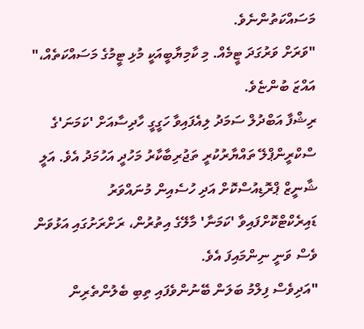މަސައްކަތުންނެވެ.
"ވަރަށް ވަރުގަދަ ޓީމެއް. މި ކާމިޔާބީއަކީ މުޅި ޓީމުގެ މަސައްކަތެއް،" އައްޒަ ބުންޏެވެ.
ރިޝްފާ އަބްދުލް ސަމަދު ލިއެފައިވާ ހަގީގީ ހާދިސާއަށް 'ކަމަނަ'ގެ ސްކްރީންޕްލޭ ތައްޔާރުކުރީ ތަޖުރިބާކާރު މަހުދީ އަހުމަދު އެވެ. އަލީ ޝާނީޒް ޕްރޮޑިއުސްކޮށް އަދި ހުސެއިން މުނައްވަރު ޑައިރެކްޓްކޮށްފައިވާ 'ކަމަނާ' މާލޭގެ އިތުރުން، ރަށްރަށުގައި އަޅުވަން ވެސް ވަނީ ނިންމައިފަ އެވެ.
"އަދިވެސް ފިލްމު ބަލަން ބޭނުންވެފައި ތިބި ބެލުންތެރިން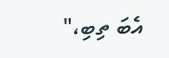އެބަ ތިބި،"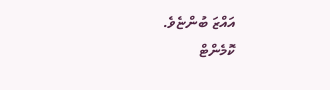އައްޒަ ބުންޏެވެ.
ކޮމެންޓް